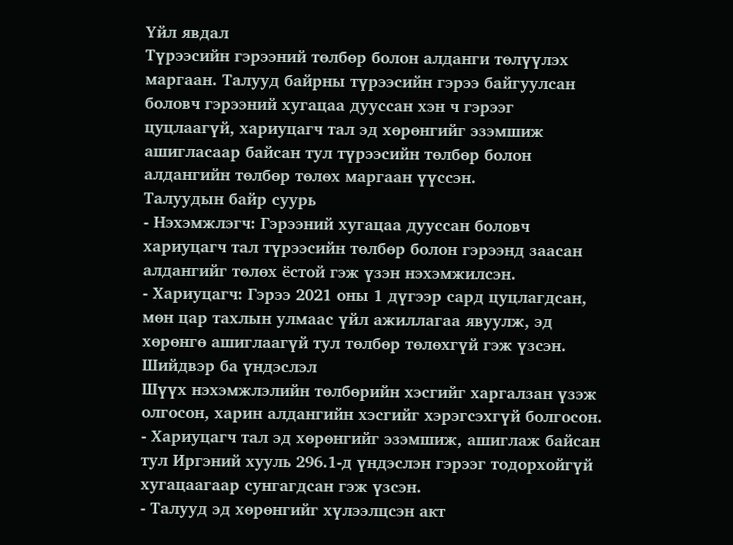Үйл явдал
Түрээсийн гэрээний төлбөр болон алданги төлүүлэх маргаан. Талууд байрны түрээсийн гэрээ байгуулсан боловч гэрээний хугацаа дууссан хэн ч гэрээг цуцлаагүй, хариуцагч тал эд хөрөнгийг эзэмшиж ашигласаар байсан тул түрээсийн төлбөр болон алдангийн төлбөр төлөх маргаан үүссэн.
Талуудын байр суурь
- Нэхэмжлэгч: Гэрээний хугацаа дууссан боловч хариуцагч тал түрээсийн төлбөр болон гэрээнд заасан алдангийг төлөх ёстой гэж үзэн нэхэмжилсэн.
- Хариуцагч: Гэрээ 2021 оны 1 дүгээр сард цуцлагдсан, мөн цар тахлын улмаас үйл ажиллагаа явуулж, эд хөрөнгө ашиглаагүй тул төлбөр төлөхгүй гэж үзсэн.
Шийдвэр ба үндэслэл
Шүүх нэхэмжлэлийн төлбөрийн хэсгийг харгалзан үзэж олгосон, харин алдангийн хэсгийг хэрэгсэхгүй болгосон.
- Хариуцагч тал эд хөрөнгийг эзэмшиж, ашиглаж байсан тул Иргэний хууль 296.1-д үндэслэн гэрээг тодорхойгүй хугацаагаар сунгагдсан гэж үзсэн.
- Талууд эд хөрөнгийг хүлээлцсэн акт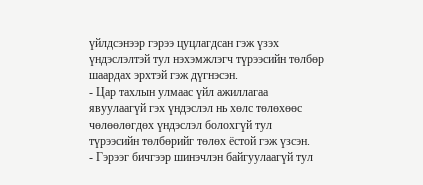үйлдсэнээр гэрээ цуцлагдсан гэж үзэх үндэслэлтэй тул нэхэмжлэгч түрээсийн төлбөр шаардах эрхтэй гэж дүгнэсэн.
- Цар тахлын улмаас үйл ажиллагаа явуулаагүй гэх үндэслэл нь хөлс төлөхөөс чөлөөлөгдөх үндэслэл болохгүй тул түрээсийн төлбөрийг төлөх ёстой гэж үзсэн.
- Гэрээг бичгээр шинэчлэн байгуулаагүй тул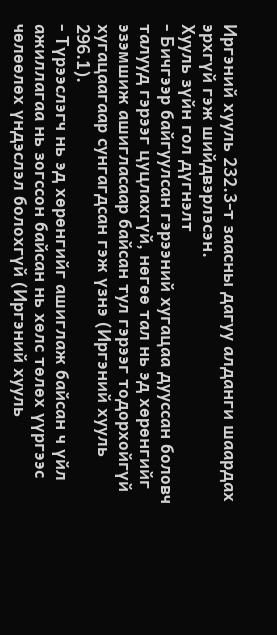Иргэний хууль 232.3-т заасны дагуу алданги шаардах эрхгүй гэж шийдвэрлэсэн.
Хууль зүйн гол дүгнэлт
- Бичгээр байгуулсан гэрээний хугацаа дууссан боловч талууд гэрээг цуцлахгүй, нөгөө тал нь эд хөрөнгийг эзэмшиж ашигласаар байсан тул гэрээг тодорхойгүй хугацаагаар сунгагдсан гэж үзнэ (Иргэний хууль 296.1).
- Түрээслэгч нь эд хөрөнгийг ашиглаж байсан ч үйл ажиллагаа нь зогссон байсан нь хөлс төлөх үүргээс чөлөөлөх үндэслэл болохгүй (Иргэний хууль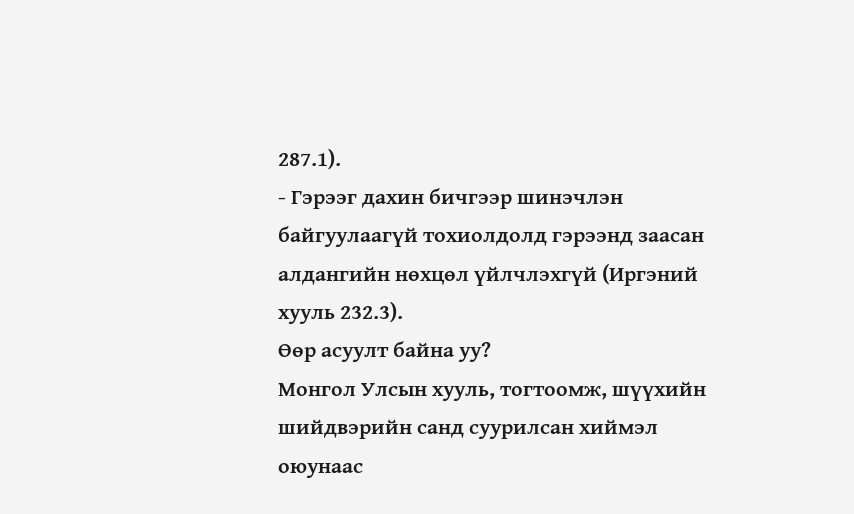287.1).
- Гэрээг дахин бичгээр шинэчлэн байгуулаагүй тохиолдолд гэрээнд заасан алдангийн нөхцөл үйлчлэхгүй (Иргэний хууль 232.3).
Өөр асуулт байна уу?
Монгол Улсын хууль, тогтоомж, шүүхийн шийдвэрийн санд суурилсан хиймэл оюунаас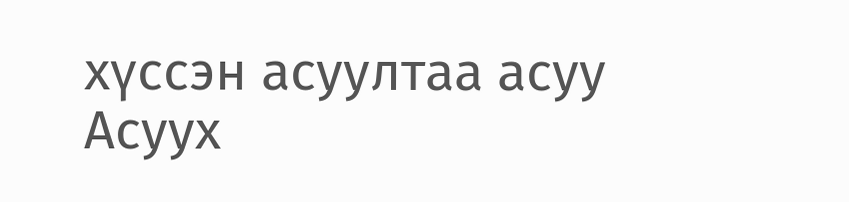хүссэн асуултаа асуу
Асуух